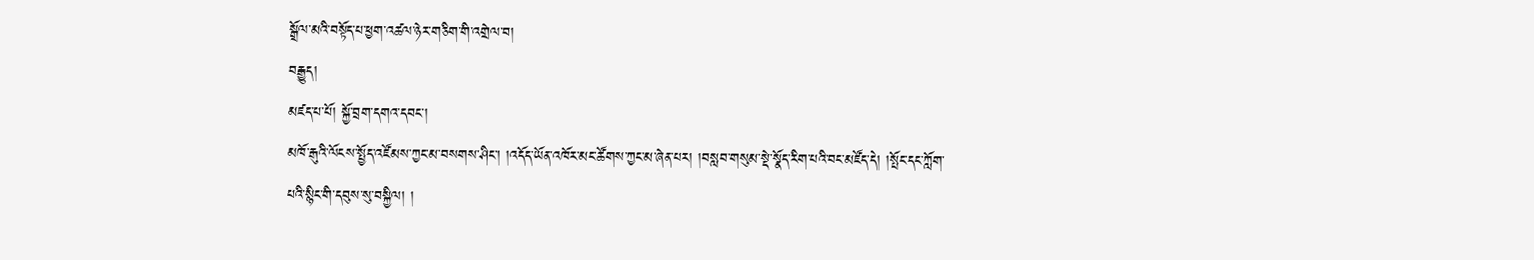སྒྲོལ་མའི་བསྟོད་པ་ཕྱག་འཚལ་ཉེར་གཅིག་གི་འགྲེལ་བ།
བརྒྱུད།
མཛད་པ་པོ། སྐྱོ་བྲག་དགའ་དབང་།
མཁོ་རྒུའི་ལོངས་སྤྱོད་འཛོམས་ཀྱང་མ་བསགས་ཤིང་། །འདོད་ཡོན་འཁོར་མང་ཚོགས་ཀྱང་མ་ཞེན་པར། །བསླབ་གསུམ་སྡེ་སྣོད་རིག་པའི་བང་མཛོད་དེ། །སྤོང་དང་ཀློག་པའི་སྙིང་གི་དབུས་སུ་བསྐྱིལ། །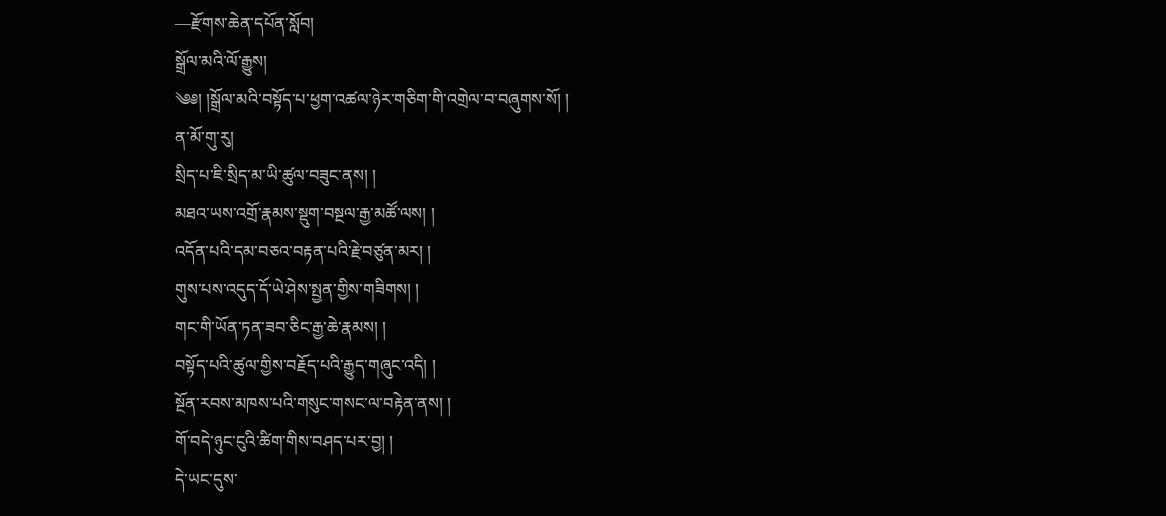—རྫོགས་ཆེན་དཔོན་སློབ།
སྒྲོལ་མའི་ལོ་རྒྱུས།
༄༅། །སྒྲོལ་མའི་བསྟོད་པ་ཕྱག་འཚལ་ཉེར་གཅིག་གི་འགྲེལ་བ་བཞུགས་སོ། །
ན་མོ་གུ་རུ།
སྲིད་པ་ཇི་སྲིད་མ་ཡི་ཚུལ་བཟུང་ནས། །
མཐའ་ཡས་འགྲོ་རྣམས་སྡུག་བསྔལ་རྒྱ་མཚོ་ལས། །
འདོན་པའི་དམ་བཅའ་བརྟན་པའི་རྗེ་བཙུན་མར། །
གུས་པས་འདུད་དོ་ཡེ་ཤེས་སྤྱན་གྱིས་གཟིགས། །
གང་གི་ཡོན་ཏན་ཟབ་ཅིང་རྒྱ་ཆེ་རྣམས། །
བསྟོད་པའི་ཚུལ་གྱིས་བརྗོད་པའི་རྒྱུད་གཞུང་འདི། །
སྔོན་རབས་མཁས་པའི་གསུང་གསང་ལ་བརྟེན་ནས། །
གོ་བདེ་ཉུང་ངུའི་ཚིག་གིས་བཤད་པར་བྱ། །
དེ་ཡང་དུས་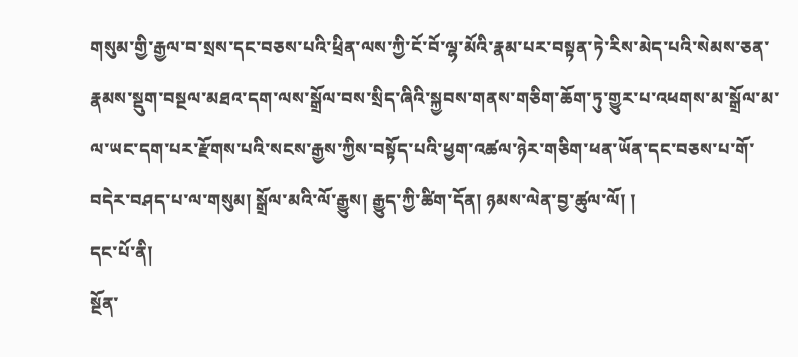གསུམ་གྱི་རྒྱལ་བ་སྲས་དང་བཅས་པའི་ཕྲིན་ལས་ཀྱི་ངོ་བོ་ལྷ་མོའི་རྣམ་པར་བསྟན་ཏེ་རིས་མེད་པའི་སེམས་ཅན་རྣམས་སྡུག་བསྔལ་མཐའ་དག་ལས་སྒྲོལ་བས་སྲིད་ཞིའི་སྐྱབས་གནས་གཅིག་ཆོག་ཏུ་གྱུར་པ་འཕགས་མ་སྒྲོལ་མ་ལ་ཡང་དག་པར་རྫོགས་པའི་སངས་རྒྱས་ཀྱིས་བསྟོད་པའི་ཕྱག་འཚལ་ཉེར་གཅིག་ཕན་ཡོན་དང་བཅས་པ་གོ་བདེར་བཤད་པ་ལ་གསུམ། སྒྲོལ་མའི་ལོ་རྒྱུས། རྒྱུད་ཀྱི་ཚིག་དོན། ཉམས་ལེན་བྱ་ཚུལ་ལོ། །
དང་པོ་ནི།
སྔོན་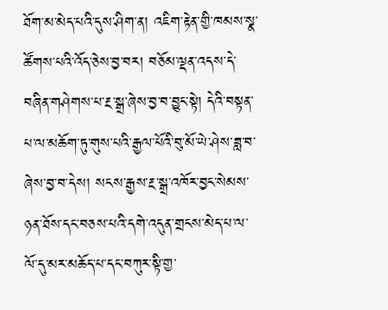ཐོག་མ་མེད་པའི་དུས་ཤིག་ན། འཇིག་རྟེན་གྱི་ཁམས་སྣ་ཚོགས་པའི་འོད་ཅེས་བྱ་བར། བཅོམ་ལྡན་འདས་དེ་བཞིན་གཤེགས་པ་རྔ་སྒྲ་ཞེས་བྱ་བ་བྱུང་སྟེ། དེའི་བསྟན་པ་ལ་མཆོག་ཏུ་གུས་པའི་རྒྱལ་པོའི་བུ་མོ་ཡེ་ཤེས་ཟླ་བ་ཞེས་བྱ་བ་དེས། སངས་རྒྱས་རྔ་སྒྲ་འཁོར་བྱང་སེམས་ཉན་ཐོས་དང་བཅས་པའི་དགེ་འདུན་གྲངས་མེད་པ་ལ་ལོ་དུ་མར་མཆོད་པ་དང་བཀུར་སྟི་གྱ་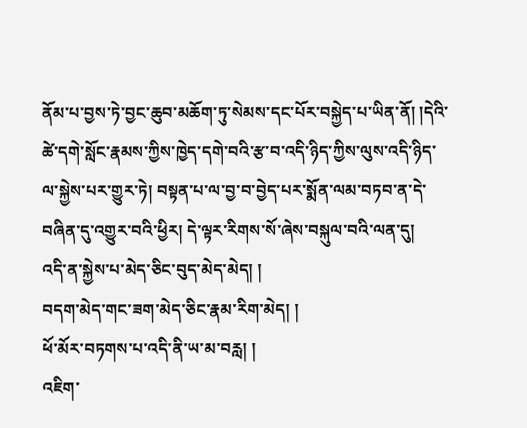ནོམ་པ་བྱས་ཏེ་བྱང་ཆུབ་མཆོག་ཏུ་སེམས་དང་པོར་བསྐྱེད་པ་ཡིན་ནོ། །དེའི་ཚེ་དགེ་སློང་རྣམས་ཀྱིས་ཁྱེད་དགེ་བའི་རྩ་བ་འདི་ཉིད་ཀྱིས་ལུས་འདི་ཉིད་ལ་སྐྱེས་པར་གྱུར་ཏེ། བསྟན་པ་ལ་བྱ་བ་བྱེད་པར་སྨོན་ལམ་བཏབ་ན་དེ་བཞིན་དུ་འགྱུར་བའི་ཕྱིར། དེ་ལྟར་རིགས་སོ་ཞེས་བསྐུལ་བའི་ལན་དུ།
འདི་ན་སྐྱེས་པ་མེད་ཅིང་བུད་མེད་མེད། །
བདག་མེད་གང་ཟག་མེད་ཅིང་རྣམ་རིག་མེད། །
ཕོ་མོར་བཏགས་པ་འདི་ནི་ཡ་མ་བརླ། །
འཇིག་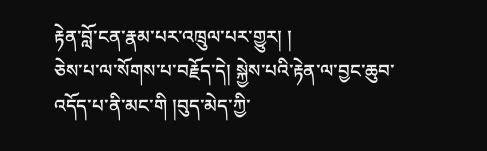རྟེན་བློ་ངན་རྣམ་པར་འཁྲུལ་པར་གྱུར། །
ཅེས་པ་ལ་སོགས་པ་བརྗོད་དེ། སྐྱེས་པའི་རྟེན་ལ་བྱང་ཆུབ་འདོད་པ་ནི་མང་གི །བུད་མེད་ཀྱི་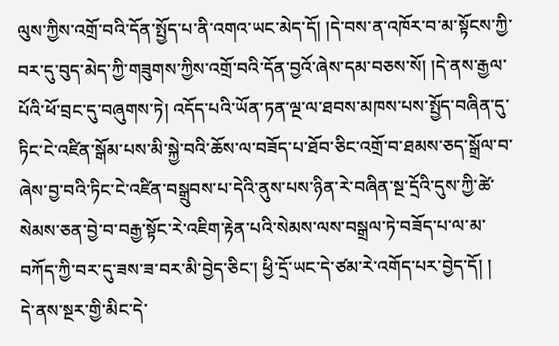ལུས་ཀྱིས་འགྲོ་བའི་དོན་སྤྱོད་པ་ནི་འགའ་ཡང་མེད་དོ། །དེ་བས་ན་འཁོར་བ་མ་སྟོངས་ཀྱི་བར་དུ་བུད་མེད་ཀྱི་གཟུགས་ཀྱིས་འགྲོ་བའི་དོན་བྱའོ་ཞེས་དམ་བཅས་སོ། །དེ་ནས་རྒྱལ་པོའི་ཕོ་བྲང་དུ་བཞུགས་ཏེ། འདོད་པའི་ཡོན་ཏན་ལྔ་ལ་ཐབས་མཁས་པས་སྤྱོད་བཞིན་དུ་ཏིང་ངེ་འཛིན་སྒོམ་པས་མི་སྐྱེ་བའི་ཆོས་ལ་བཟོད་པ་ཐོབ་ཅིང་འགྲོ་བ་ཐམས་ཅད་སྒྲོལ་བ་ཞེས་བྱ་བའི་ཏིང་ངེ་འཛིན་བསྒྲུབས་པ་དེའི་ནུས་པས་ཉིན་རེ་བཞིན་སྔ་དྲོའི་དུས་ཀྱི་ཚེ་སེམས་ཅན་བྱེ་བ་བརྒྱ་སྟོང་རེ་འཇིག་རྟེན་པའི་སེམས་ལས་བསྒྲལ་ཏེ་བཟོད་པ་ལ་མ་བཀོད་ཀྱི་བར་དུ་ཟས་ཟ་བར་མི་བྱེད་ཅིང་། ཕྱི་དྲོ་ཡང་དེ་ཙམ་རེ་འགོད་པར་བྱེད་དོ། །
དེ་ནས་སྔར་གྱི་མིང་དེ་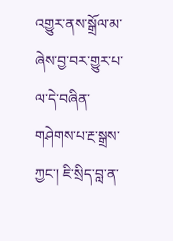འགྱུར་ནས་སྒྲོལ་མ་ཞེས་བྱ་བར་གྱུར་པ་ལ་དེ་བཞིན་གཤེགས་པ་རྔ་སྒྲས་ཀྱང་། ཇི་སྲིད་བླ་ན་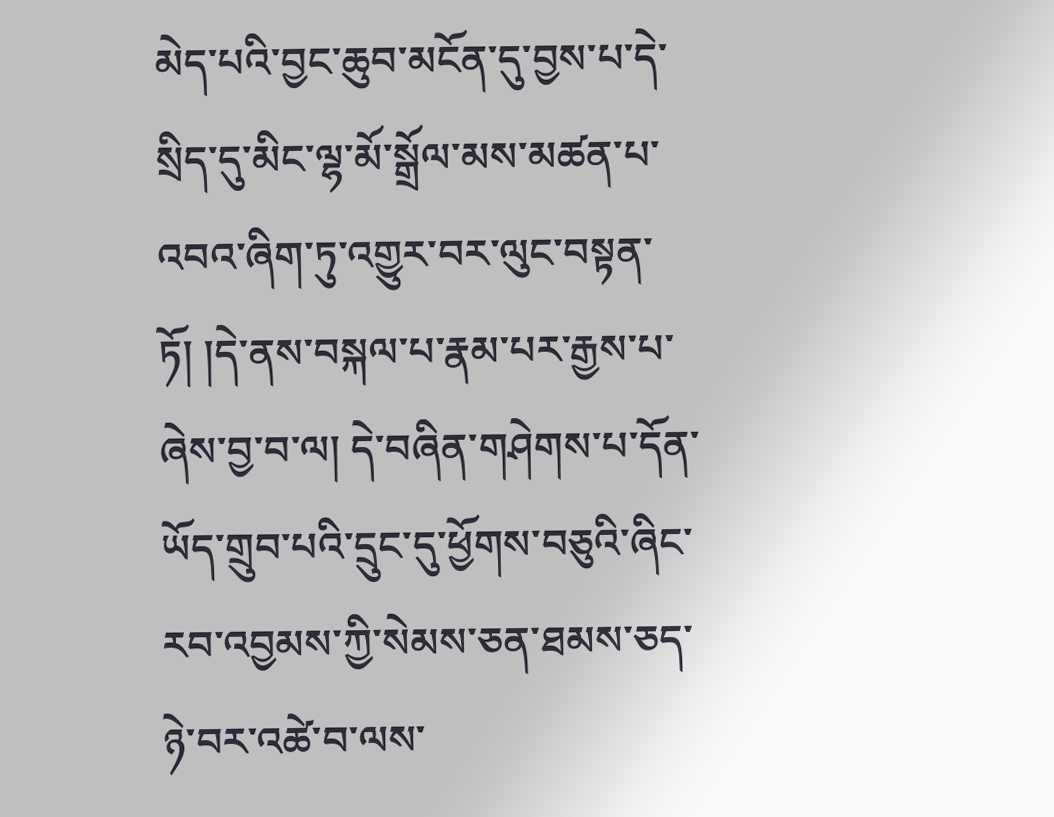མེད་པའི་བྱང་ཆུབ་མངོན་དུ་བྱས་པ་དེ་སྲིད་དུ་མིང་ལྷ་མོ་སྒྲོལ་མས་མཚན་པ་འབའ་ཞིག་ཏུ་འགྱུར་བར་ལུང་བསྟན་ཏོ། །དེ་ནས་བསྐལ་པ་རྣམ་པར་རྒྱས་པ་ཞེས་བྱ་བ་ལ། དེ་བཞིན་གཤེགས་པ་དོན་ཡོད་གྲུབ་པའི་དྲུང་དུ་ཕྱོགས་བཅུའི་ཞིང་རབ་འབྱམས་ཀྱི་སེམས་ཅན་ཐམས་ཅད་ཉེ་བར་འཚེ་བ་ལས་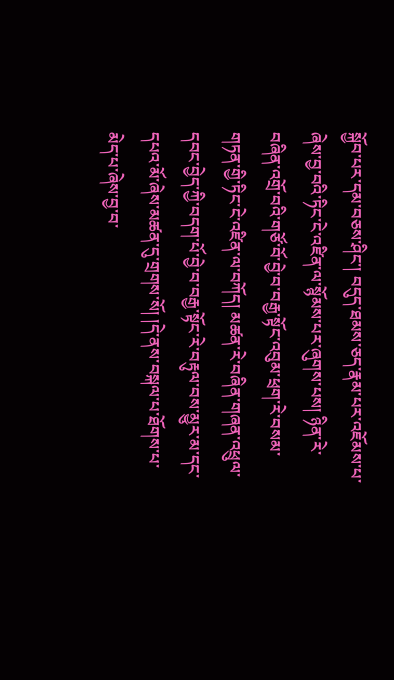སྐྱོབ་པར་དམ་བཅས་ཤིང་། བདུད་ཐམས་ཅད་རྣམ་པར་འཇོམས་པ་ཞེས་བྱ་བའི་ཏིང་ངེ་འཛིན་ལ་སྙོམས་པར་ཞུགས་པས། ཉིན་རེ་བཞིན་འགྲོ་བའི་གཙོ་བོ་བྱེ་བ་བརྒྱ་སྟོང་འབུམ་ཕྲག་རེ་བསམ་གཏན་གྱི་ཏིང་ངེ་འཛིན་ལ་བཀོད། མཚན་རེ་བཞིན་གཞན་འཕྲུལ་དབང་བྱེད་ཀྱི་བདག་པོ་བྱེ་བ་བརྒྱ་སྟོང་རེ་བརྟུལ་བས་མྱུར་མ་དང་དཔའ་མོ་ཞེས་མཚན་དུ་གྲགས་སོ། །དེ་ནས་བསྐལ་པ་ཐོགས་པ་མེད་པ་ཞེས་བྱ་བ་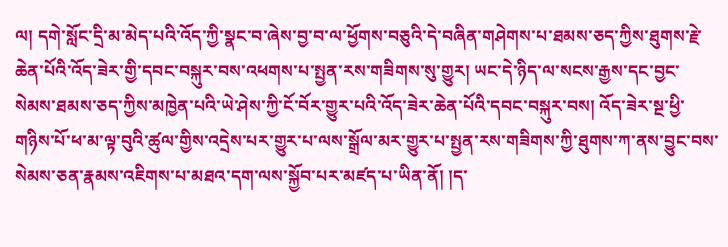ལ། དགེ་སློང་དྲི་མ་མེད་པའི་འོད་ཀྱི་སྣང་བ་ཞེས་བྱ་བ་ལ་ཕྱོགས་བཅུའི་དེ་བཞིན་གཤེགས་པ་ཐམས་ཅད་ཀྱིས་ཐུགས་རྗེ་ཆེན་པོའི་འོད་ཟེར་གྱི་དབང་བསྐུར་བས་འཕགས་པ་སྤྱན་རས་གཟིགས་སུ་གྱུར། ཡང་དེ་ཉིད་ལ་སངས་རྒྱས་དང་བྱང་སེམས་ཐམས་ཅད་ཀྱིས་མཁྱེན་པའི་ཡེ་ཤེས་ཀྱི་ངོ་བོར་གྱུར་པའི་འོད་ཟེར་ཆེན་པོའི་དབང་བསྐུར་བས། འོད་ཟེར་སྔ་ཕྱི་གཉིས་པོ་ཕ་མ་ལྟ་བུའི་ཚུལ་གྱིས་འདྲེས་པར་གྱུར་པ་ལས་སྒྲོལ་མར་གྱུར་པ་སྤྱན་རས་གཟིགས་ཀྱི་ཐུགས་ཀ་ནས་བྱུང་བས་སེམས་ཅན་རྣམས་འཇིགས་པ་མཐའ་དག་ལས་སྐྱོབ་པར་མཛད་པ་ཡིན་ནོ། །ད་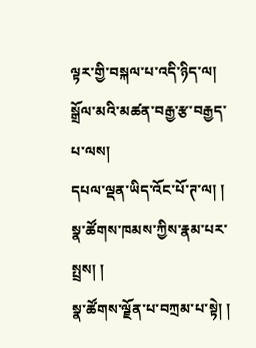ལྟར་གྱི་བསྐལ་པ་འདི་ཉིད་ལ། སྒྲོལ་མའི་མཚན་བརྒྱ་རྩ་བརྒྱད་པ་ལས།
དཔལ་ལྡན་ཡིད་འོང་པོ་ཊ་ལ། །
སྣ་ཚོགས་ཁམས་ཀྱིས་རྣམ་པར་སྤྲས། །
སྣ་ཚོགས་ལྗོན་པ་བཀྲམ་པ་སྟེ། །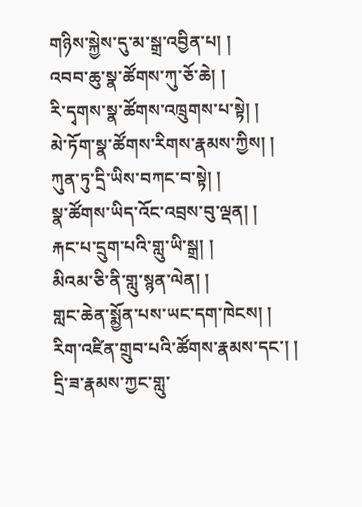གཉིས་སྐྱེས་དུ་མ་སྒྲ་འབྱིན་པ། །
འབབ་ཆུ་སྣ་ཚོགས་ཀུ་ཅོ་ཆེ། །
རི་དྭགས་སྣ་ཚོགས་འཁྲུགས་པ་སྟེ། །
མེ་ཏོག་སྣ་ཚོགས་རིགས་རྣམས་ཀྱིས། །
ཀུན་ཏུ་དྲི་ཡིས་བཀང་བ་སྟེ། །
སྣ་ཚོགས་ཡིད་འོང་འབྲས་བུ་ལྡན། །
རྐང་པ་དྲུག་པའི་གླུ་ཡི་སྒྲ། །
མིའམ་ཅི་ནི་གླུ་སྙན་ལེན། །
གླང་ཆེན་སྨྱོན་པས་ཡང་དག་ཁེངས། །
རིག་འཛིན་གྲུབ་པའི་ཚོགས་རྣམས་དང་། །
དྲི་ཟ་རྣམས་ཀྱང་གླུ་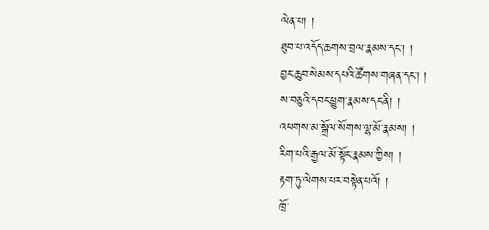ལེན་པ། །
ཐུབ་པ་འདོད་ཆགས་བྲལ་རྣམས་དང་། །
བྱང་ཆུབ་སེམས་དཔའི་ཚོགས་གཞན་དང་། །
ས་བཅུའི་དབང་ཕྱུག་རྣམས་དང་ནི། །
འཕགས་མ་སྒྲོལ་སོགས་ལྷ་མོ་རྣམས། །
རིག་པའི་རྒྱལ་མོ་སྟོང་རྣམས་ཀྱིས། །
རྟག་ཏུ་ལེགས་པར་བསྟེན་པའོ། །
ཁྲོ་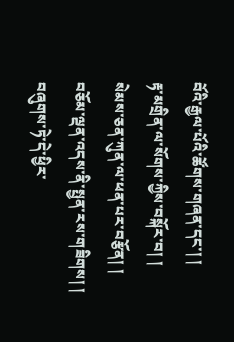བོའི་རྒྱལ་པོའི་ཚོགས་གཞན་དང་། །
རྟ་མགྲིན་ལ་སོགས་ཀྱིས་བསྐོར་བ། །
སེམས་ཅན་ཀུན་ལ་ཕན་པར་བརྩོན། །
བཅོམ་ལྡན་འདས་ནི་སྤྱན་རས་གཟིགས། །
བཞུགས་ཏེ་དེ་ཕྱིར་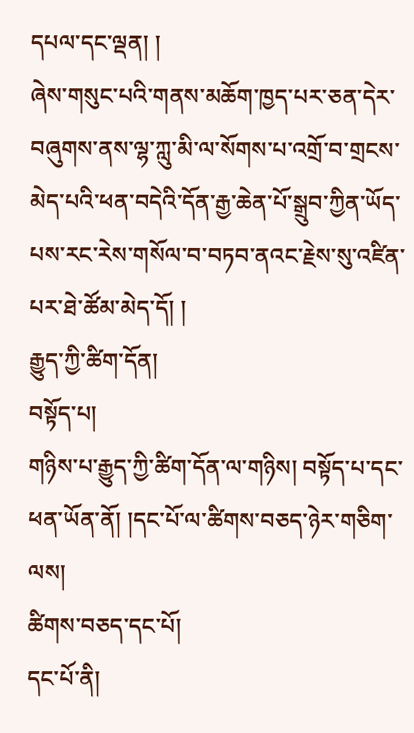དཔལ་དང་ལྡན། །
ཞེས་གསུང་པའི་གནས་མཆོག་ཁྱད་པར་ཅན་དེར་བཞུགས་ནས་ལྷ་ཀླུ་མི་ལ་སོགས་པ་འགྲོ་བ་གྲངས་མེད་པའི་ཕན་བདེའི་དོན་རྒྱ་ཆེན་པོ་སྒྲུབ་ཀྱིན་ཡོད་པས་རང་རེས་གསོལ་བ་བཏབ་ནའང་རྗེས་སུ་འཛིན་པར་ཐེ་ཚོམ་མེད་དོ། །
རྒྱུད་ཀྱི་ཚིག་དོན།
བསྟོད་པ།
གཉིས་པ་རྒྱུད་ཀྱི་ཚིག་དོན་ལ་གཉིས། བསྟོད་པ་དང་ཕན་ཡོན་ནོ། །དང་པོ་ལ་ཚིགས་བཅད་ཉེར་གཅིག་ལས།
ཚིགས་བཅད་དང་པོ།
དང་པོ་ནི།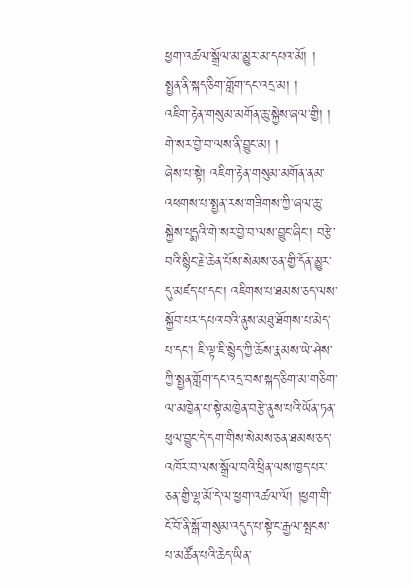ཕྱག་འཚལ་སྒྲོལ་མ་མྱུར་མ་དཔའ་མོ། །
སྤྱན་ནི་སྐད་ཅིག་གློག་དང་འདྲ་མ། །
འཇིག་རྟེན་གསུམ་མགོན་ཆུ་སྐྱེས་ཞལ་གྱི། །
གེ་སར་བྱེ་བ་ལས་ནི་བྱུང་མ། །
ཞེས་པ་སྟེ། འཇིག་རྟེན་གསུམ་མགོན་ནམ་འཕགས་པ་སྤྱན་རས་གཟིགས་ཀྱི་ཞལ་ཆུ་སྐྱེས་པདྨའི་གེ་སར་བྱེ་བ་ལས་བྱུང་ཞིང་། བརྩེ་བའི་སྙིང་རྗེ་ཆེན་པོས་སེམས་ཅན་གྱི་དོན་མྱུར་དུ་མཛད་པ་དང་། འཇིགས་པ་ཐམས་ཅད་ལས་སྐྱོབ་པར་དཔའ་བའི་ནུས་མཐུ་ཐོགས་པ་མེད་པ་དང་། ཇི་ལྟ་ཇི་སྙེད་ཀྱི་ཆོས་རྣམས་ཡེ་ཤེས་ཀྱི་སྤྱན་གློག་དང་འདྲ་བས་སྐད་ཅིག་མ་གཅིག་ལ་མཁྱེན་པ་སྟེ་མཁྱེན་བརྩེ་ནུས་པའི་ཡོན་ཏན་ཕུལ་བྱུང་དེ་དག་གིས་སེམས་ཅན་ཐམས་ཅད་འཁོར་བ་ལས་སྒྲོལ་བའི་ཕྲིན་ལས་ཁྱད་པར་ཅན་གྱི་ལྷ་མོ་དེ་ལ་ཕྱག་འཚལ་ལོ། །ཕྱག་གི་ངོ་བོ་ནི་སྒོ་གསུམ་འདུད་པ་སྟེ་ང་རྒྱལ་སྤངས་པ་མཚོན་པའི་ཆེད་ཡིན་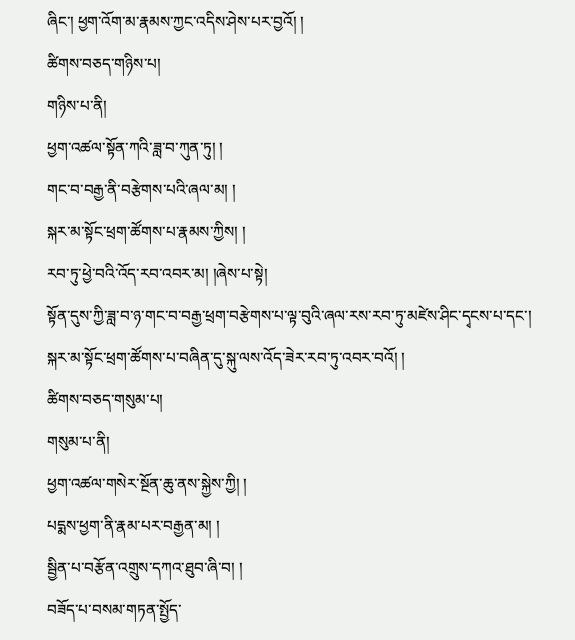ཞིང་། ཕྱག་འོག་མ་རྣམས་ཀྱང་འདིས་ཤེས་པར་བྱའོ། །
ཚིགས་བཅད་གཉིས་པ།
གཉིས་པ་ནི།
ཕྱག་འཚལ་སྟོན་ཀའི་ཟླ་བ་ཀུན་ཏུ། །
གང་བ་བརྒྱ་ནི་བརྩེགས་པའི་ཞལ་མ། །
སྐར་མ་སྟོང་ཕྲག་ཚོགས་པ་རྣམས་ཀྱིས། །
རབ་ཏུ་ཕྱེ་བའི་འོད་རབ་འབར་མ། །ཞེས་པ་སྟེ།
སྟོན་དུས་ཀྱི་ཟླ་བ་ཉ་གང་བ་བརྒྱ་ཕྲག་བརྩེགས་པ་ལྟ་བུའི་ཞལ་རས་རབ་ཏུ་མཛེས་ཤིང་དྭངས་པ་དང་། སྐར་མ་སྟོང་ཕྲག་ཚོགས་པ་བཞིན་དུ་སྐུ་ལས་འོད་ཟེར་རབ་ཏུ་འབར་བའོ། །
ཚིགས་བཅད་གསུམ་པ།
གསུམ་པ་ནི།
ཕྱག་འཚལ་གསེར་སྔོན་ཆུ་ནས་སྐྱེས་ཀྱི། །
པདྨས་ཕྱག་ནི་རྣམ་པར་བརྒྱན་མ། །
སྦྱིན་པ་བརྩོན་འགྲུས་དཀའ་ཐུབ་ཞི་བ། །
བཟོད་པ་བསམ་གཏན་སྤྱོད་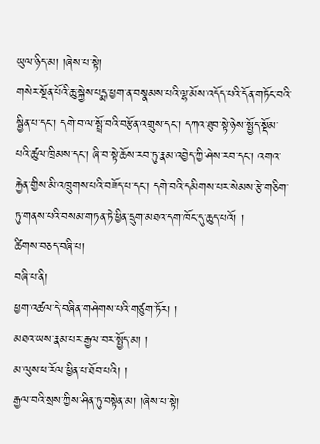ཡུལ་ཉིད་མ། །ཞེས་པ་སྟེ།
གསེར་སྔོན་པོའི་ཆུ་སྐྱེས་པདྨ་ཕྱག་ན་བསྣམས་པའི་ལྷ་མོས་འདོད་པའི་དོན་གཏོང་བའི་སྦྱིན་པ་དང་། དགེ་བ་ལ་སྤྲོ་བའི་བརྩོན་འགྲུས་དང་། དཀའ་ཐུབ་སྟེ་ཉེས་སྤྱོད་སྡོམ་པའི་ཚུལ་ཁྲིམས་དང་། ཞི་བ་སྟེ་ཆོས་རབ་ཏུ་རྣམ་འབྱེད་ཀྱི་ཤེས་རབ་དང་། འགའ་རྐྱེན་གྱིས་མི་འཁྲུགས་པའི་བཟོད་པ་དང་། དགེ་བའི་དམིགས་པར་སེམས་རྩེ་གཅིག་ཏུ་གནས་པའི་བསམ་གཏན་ཏེ་ཕྱིན་དྲུག་མཐའ་དག་ཁོང་དུ་ཆུད་པའོ། །
ཚིགས་བཅད་བཞི་པ།
བཞི་པ་ནི།
ཕྱག་འཚལ་དེ་བཞིན་གཤེགས་པའི་གཙུག་ཏོར། །
མཐའ་ཡས་རྣམ་པར་རྒྱལ་བར་སྤྱོད་མ། །
མ་ལུས་ཕ་རོལ་ཕྱིན་པ་ཐོབ་པའི། །
རྒྱལ་བའི་སྲས་ཀྱིས་ཤིན་ཏུ་བསྟེན་མ། །ཞེས་པ་སྟེ།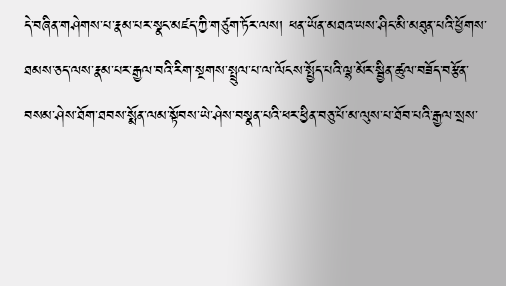དེ་བཞིན་གཤེགས་པ་རྣམ་པར་སྣང་མཛད་ཀྱི་གཙུག་ཏོར་ལས། ཕན་ཡོན་མཐའ་ཡས་ཤིང་མི་མཐུན་པའི་ཕྱོགས་ཐམས་ཅད་ལས་རྣམ་པར་རྒྱལ་བའི་རིག་སྔགས་སྤྲུལ་པ་ལ་ལོངས་སྤྱོད་པའི་ལྷ་མོར་སྦྱིན་ཚུལ་བཟོད་བརྩོན་བསམ་ཤེས་ཐོག་ཐབས་སྨོན་ལམ་སྟོབས་ཡེ་ཤེས་བསྣན་པའི་ཕར་ཕྱིན་བཅུ་པོ་མ་ལུས་པ་ཐོབ་པའི་རྒྱལ་སྲས་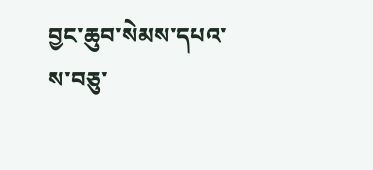བྱང་ཆུབ་སེམས་དཔའ་ས་བཅུ་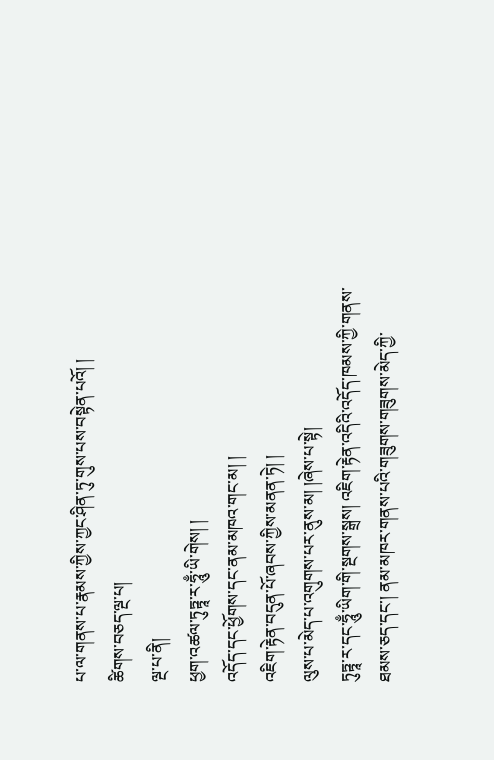པ་ལ་གནས་པ་རྣམས་ཀྱིས་ཀྱང་ཤིན་ཏུ་གུས་པས་བསྟེན་པའོ། །
ཚིགས་བཅད་ལྔ་པ།
ལྔ་པ་ནི།
ཕྱག་འཚལ་ཏུཏྟཱ་ར་ཧཱུྃ་ཡི་གེས། །
འདོད་དང་ཕྱོགས་དང་ནམ་མཁའ་གང་མ། །
འཇིག་རྟེན་བདུན་པོ་ཞབས་ཀྱིས་མནན་ཏེ། །
ལུས་པ་མེད་པ་འགུགས་པར་ནུས་མ། །ཞེས་པ་སྟེ།
ཏུཏྟཱ་ར་དང་ཧཱུྃ་ཡིག་གི་སྔགས་སྒྲས། འཇིག་རྟེན་འདིའི་འདོད་ཁམས་ཀྱི་གནས་ཐམས་ཅད་དང་། ནམ་མཁར་གནས་པའི་གཟུགས་གཟུགས་མེད་ཀྱི་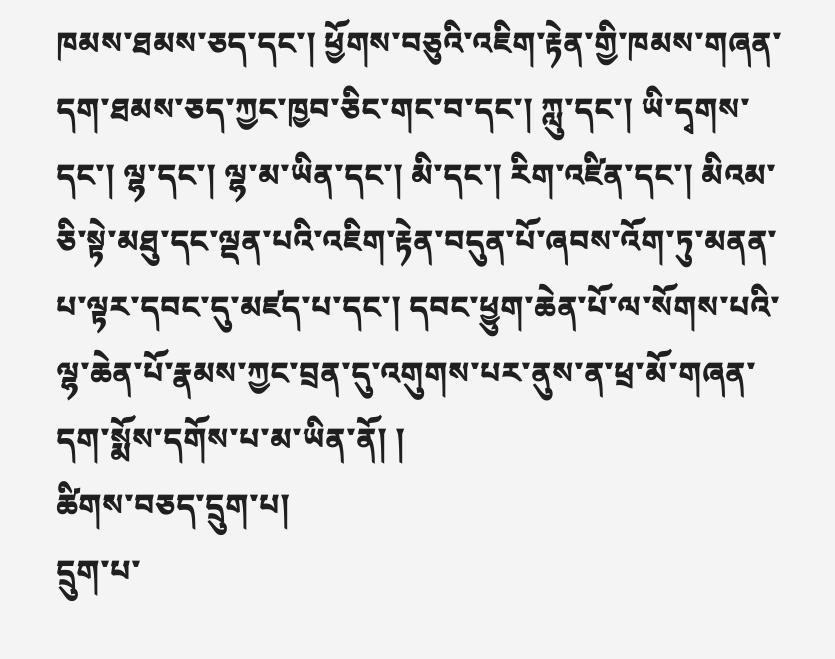ཁམས་ཐམས་ཅད་དང་། ཕྱོགས་བཅུའི་འཇིག་རྟེན་གྱི་ཁམས་གཞན་དག་ཐམས་ཅད་ཀྱང་ཁྱབ་ཅིང་གང་བ་དང་། ཀླུ་དང་། ཡི་དྭགས་དང་། ལྷ་དང་། ལྷ་མ་ཡིན་དང་། མི་དང་། རིག་འཛིན་དང་། མིའམ་ཅི་སྟེ་མཐུ་དང་ལྡན་པའི་འཇིག་རྟེན་བདུན་པོ་ཞབས་འོག་ཏུ་མནན་པ་ལྟར་དབང་དུ་མཛད་པ་དང་། དབང་ཕྱུག་ཆེན་པོ་ལ་སོགས་པའི་ལྷ་ཆེན་པོ་རྣམས་ཀྱང་བྲན་དུ་འགུགས་པར་ནུས་ན་ཕྲ་མོ་གཞན་དག་སྨོས་དགོས་པ་མ་ཡིན་ནོ། །
ཚིགས་བཅད་དྲུག་པ།
དྲུག་པ་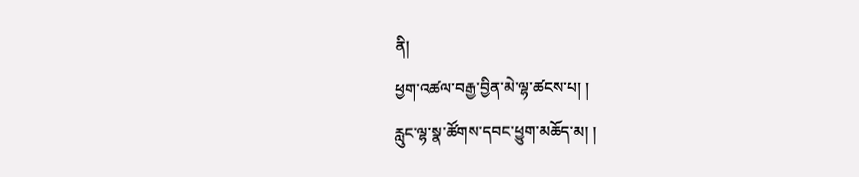ནི།
ཕྱག་འཚལ་བརྒྱ་བྱིན་མེ་ལྷ་ཚངས་པ། །
རླུང་ལྷ་སྣ་ཚོགས་དབང་ཕྱུག་མཆོད་མ། །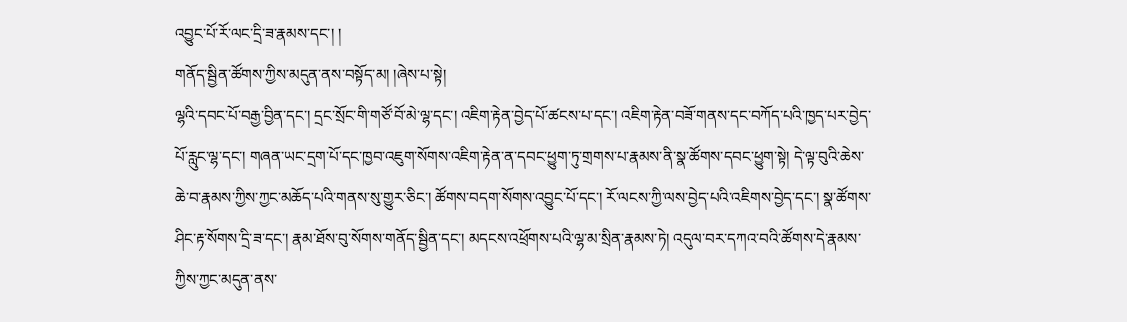འབྱུང་པོ་རོ་ལང་དྲི་ཟ་རྣམས་དང་། །
གནོད་སྦྱིན་ཚོགས་ཀྱིས་མདུན་ནས་བསྟོད་མ། །ཞེས་པ་སྟེ།
ལྷའི་དབང་པོ་བརྒྱ་བྱིན་དང་། དྲང་སྲོང་གི་གཙོ་བོ་མེ་ལྷ་དང་། འཇིག་རྟེན་བྱེད་པོ་ཚངས་པ་དང་། འཇིག་རྟེན་བཟོ་གནས་དང་བཀོད་པའི་ཁྱད་པར་བྱེད་པོ་རླུང་ལྷ་དང་། གཞན་ཡང་དྲག་པོ་དང་ཁྱབ་འཇུག་སོགས་འཇིག་རྟེན་ན་དབང་ཕྱུག་ཏུ་གྲགས་པ་རྣམས་ནི་སྣ་ཚོགས་དབང་ཕྱུག་སྟེ། དེ་ལྟ་བུའི་ཆེས་ཆེ་བ་རྣམས་ཀྱིས་ཀྱང་མཆོད་པའི་གནས་སུ་གྱུར་ཅིང་། ཚོགས་བདག་སོགས་འབྱུང་པོ་དང་། རོ་ལངས་ཀྱི་ལས་བྱེད་པའི་འཇིགས་བྱེད་དང་། སྣ་ཚོགས་ཤིང་རྟ་སོགས་དྲི་ཟ་དང་། རྣམ་ཐོས་བུ་སོགས་གནོད་སྦྱིན་དང་། མདངས་འཕྲོགས་པའི་ལྷ་མ་སྲིན་རྣམས་ཏེ། འདུལ་བར་དཀའ་བའི་ཚོགས་དེ་རྣམས་ཀྱིས་ཀྱང་མདུན་ནས་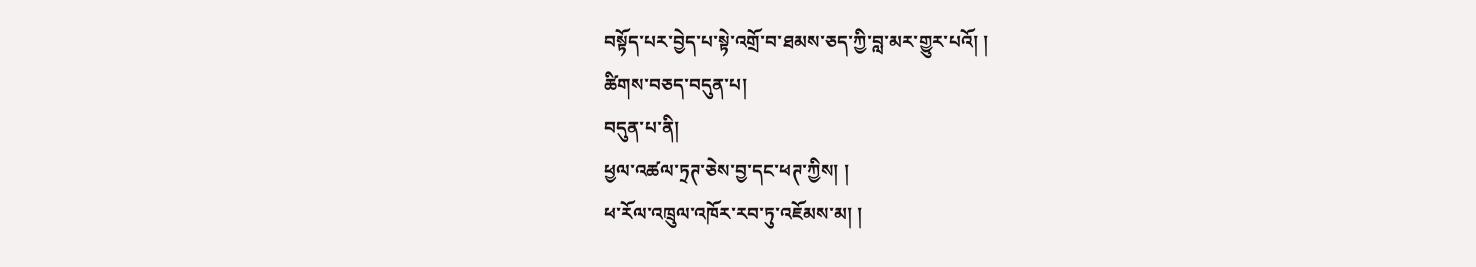བསྟོད་པར་བྱེད་པ་སྟེ་འགྲོ་བ་ཐམས་ཅད་ཀྱི་བླ་མར་གྱུར་པའོ། །
ཚིགས་བཅད་བདུན་པ།
བདུན་པ་ནི།
ཕྱལ་འཚལ་ཏྲཊ་ཅེས་བྱ་དང་ཕཊ་ཀྱིས། །
ཕ་རོལ་འཁྲུལ་འཁོར་རབ་ཏུ་འཇོམས་མ། །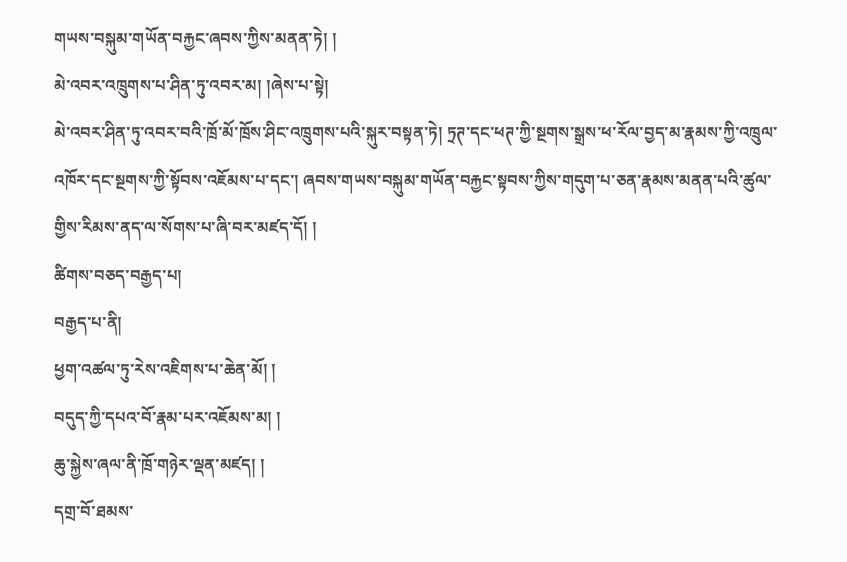གཡས་བསྐུམ་གཡོན་བརྐྱང་ཞབས་ཀྱིས་མནན་ཏེ། །
མེ་འབར་འཁྲུགས་པ་ཤིན་ཏུ་འབར་མ། །ཞེས་པ་སྟེ།
མེ་འབར་ཤིན་ཏུ་འབར་བའི་ཁྲོ་མོ་ཁྲོས་ཤིང་འཁྲུགས་པའི་སྐུར་བསྟན་ཏེ། ཏྲཊ་དང་ཕཊ་ཀྱི་སྔགས་སྒྲས་ཕ་རོལ་བྱད་མ་རྣམས་ཀྱི་འཁྲུལ་འཁོར་དང་སྔགས་ཀྱི་སྟོབས་འཇོམས་པ་དང་། ཞབས་གཡས་བསྐུམ་གཡོན་བརྐྱང་སྟབས་ཀྱིས་གདུག་པ་ཅན་རྣམས་མནན་པའི་ཚུལ་གྱིས་རིམས་ནད་ལ་སོགས་པ་ཞི་བར་མཛད་དོ། །
ཚིགས་བཅད་བརྒྱད་པ།
བརྒྱད་པ་ནི།
ཕྱག་འཚལ་ཏུ་རེས་འཇིགས་པ་ཆེན་མོ། །
བདུད་ཀྱི་དཔའ་བོ་རྣམ་པར་འཇོམས་མ། །
ཆུ་སྐྱེས་ཞལ་ནི་ཁྲོ་གཉེར་ལྡན་མཛད། །
དགྲ་བོ་ཐམས་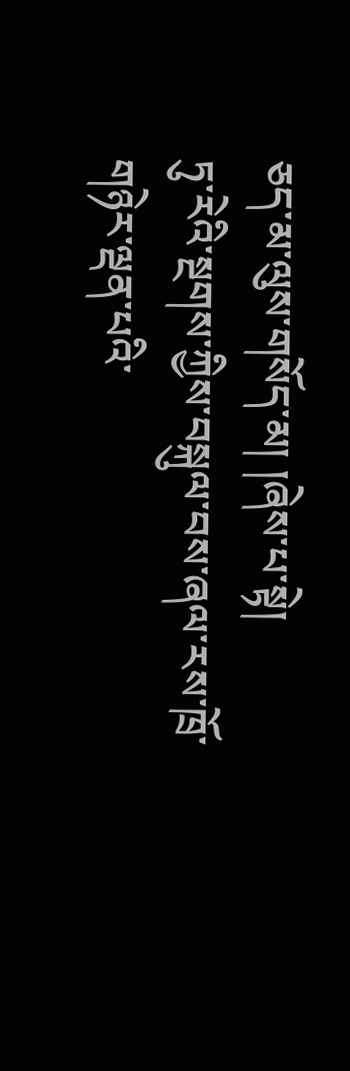ཅད་མ་ལུས་གསོད་མ། །ཞེས་པ་སྟེ།
ཏུ་རེའི་སྔགས་ཀྱིས་བསྐུལ་བས་ཞལ་རས་ཁྲོ་གཉེར་ལྡན་པའི་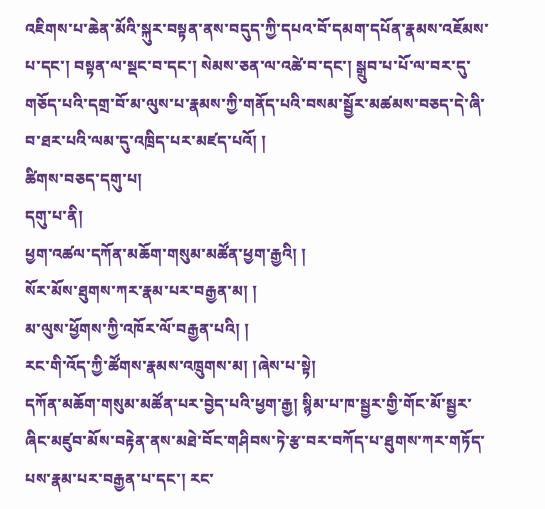འཇིགས་པ་ཆེན་མོའི་སྐུར་བསྟན་ནས་བདུད་ཀྱི་དཔའ་བོ་དམག་དཔོན་རྣམས་འཇོམས་པ་དང་། བསྟན་ལ་སྡང་བ་དང་། སེམས་ཅན་ལ་འཚེ་བ་དང་། སྒྲུབ་པ་པོ་ལ་བར་དུ་གཅོད་པའི་དགྲ་བོ་མ་ལུས་པ་རྣམས་ཀྱི་གནོད་པའི་བསམ་སྦྱོར་མཚམས་བཅད་དེ་ཞི་བ་ཐར་པའི་ལམ་དུ་འཁྲིད་པར་མཛད་པའོ། །
ཚིགས་བཅད་དགུ་པ།
དགུ་པ་ནི།
ཕྱག་འཚལ་དཀོན་མཆོག་གསུམ་མཚོན་ཕྱག་རྒྱའི། །
སོར་མོས་ཐུགས་ཀར་རྣམ་པར་བརྒྱན་མ། །
མ་ལུས་ཕྱོགས་ཀྱི་འཁོར་ལོ་བརྒྱན་པའི། །
རང་གི་འོད་ཀྱི་ཚོགས་རྣམས་འཁྲུགས་མ། །ཞེས་པ་སྟེ།
དཀོན་མཆོག་གསུམ་མཚོན་པར་བྱེད་པའི་ཕྱག་རྒྱ། སྙིམ་པ་ཁ་སྦྱར་གྱི་གོང་མོ་སྦྱར་ཞིང་མཛུབ་མོས་བརྟེན་ནས་མཐེ་བོང་གཤིབས་ཏེ་རྩ་བར་བཀོད་པ་ཐུགས་ཀར་གཏོད་པས་རྣམ་པར་བརྒྱན་པ་དང་། རང་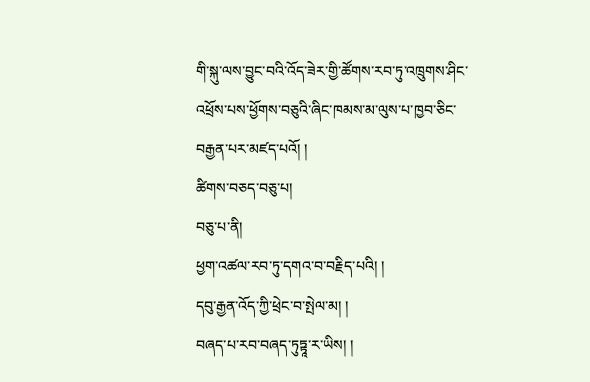གི་སྐུ་ལས་བྱུང་བའི་འོད་ཟེར་གྱི་ཚོགས་རབ་ཏུ་འཁྲུགས་ཤིང་འཕྲོས་པས་ཕྱོགས་བཅུའི་ཞིང་ཁམས་མ་ལུས་པ་ཁྱབ་ཅིང་བརྒྱན་པར་མཛད་པའོ། །
ཚིགས་བཅད་བཅུ་པ།
བཅུ་པ་ནི།
ཕྱག་འཚལ་རབ་ཏུ་དགའ་བ་བརྗིད་པའི། །
དབུ་རྒྱན་འོད་ཀྱི་ཕྲེང་བ་སྤེལ་མ། །
བཞད་པ་རབ་བཞད་ཏུཏྟཱ་ར་ཡིས། །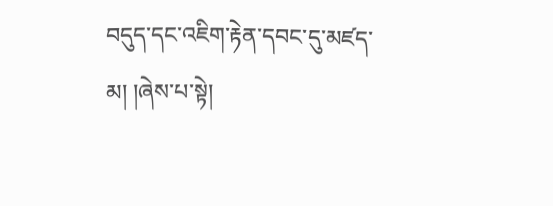བདུད་དང་འཇིག་རྟེན་དབང་དུ་མཛད་མ། །ཞེས་པ་སྟེ།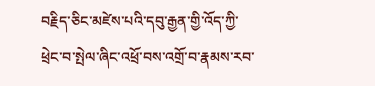བརྗིད་ཅིང་མཛེས་པའི་དབུ་རྒྱན་གྱི་འོད་ཀྱི་ཕྲེང་བ་སྤེལ་ཞིང་འཕྲོ་བས་འགྲོ་བ་རྣམས་རབ་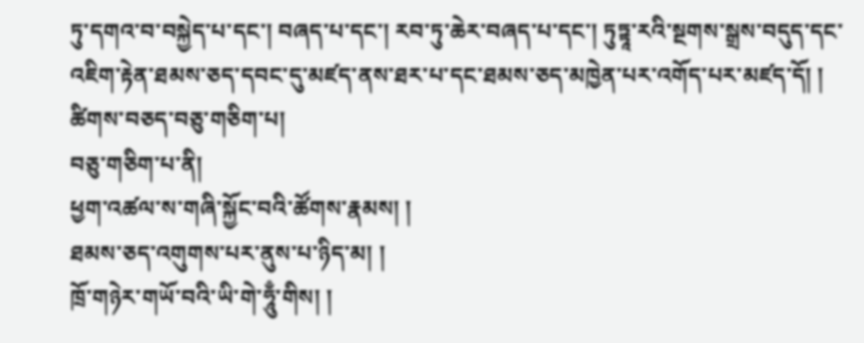ཏུ་དགའ་བ་བསྐྱེད་པ་དང་། བཞད་པ་དང་། རབ་ཏུ་ཆེར་བཞད་པ་དང་། ཏུཏྟཱ་རའི་སྔགས་སྒྲས་བདུད་དང་འཇིག་རྟེན་ཐམས་ཅད་དབང་དུ་མཛད་ནས་ཐར་པ་དང་ཐམས་ཅད་མཁྱེན་པར་འགོད་པར་མཛད་དོ། །
ཚིགས་བཅད་བཅུ་གཅིག་པ།
བཅུ་གཅིག་པ་ནི།
ཕྱག་འཚལ་ས་གཞི་སྐྱོང་བའི་ཚོགས་རྣམས། །
ཐམས་ཅད་འགུགས་པར་ནུས་པ་ཉིད་མ། །
ཁྲོ་གཉེར་གཡོ་བའི་ཡི་གེ་ཧཱུྃ་གིས། །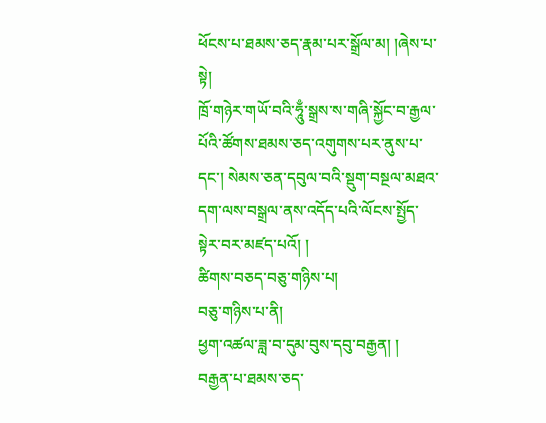ཕོངས་པ་ཐམས་ཅད་རྣམ་པར་སྒྲོལ་མ། །ཞེས་པ་སྟེ།
ཁྲོ་གཉེར་གཡོ་བའི་ཧཱུྃ་སྒྲས་ས་གཞི་སྐྱོང་བ་རྒྱལ་པོའི་ཚོགས་ཐམས་ཅད་འགུགས་པར་ནུས་པ་དང་། སེམས་ཅན་དབུལ་བའི་སྡུག་བསྔལ་མཐའ་དག་ལས་བསྒྲལ་ནས་འདོད་པའི་ལོངས་སྤྱོད་སྟེར་བར་མཛད་པའོ། །
ཚིགས་བཅད་བཅུ་གཉིས་པ།
བཅུ་གཉིས་པ་ནི།
ཕྱག་འཚལ་ཟླ་བ་དུམ་བུས་དབུ་བརྒྱན། །
བརྒྱན་པ་ཐམས་ཅད་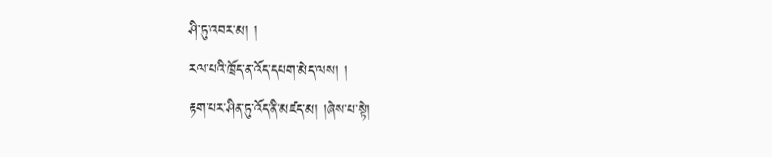ཤི་ཏུ་འབར་མ། །
རལ་པའི་ཁྲོད་ན་འོད་དཔག་མེད་ལས། །
རྟག་པར་ཤིན་ཏུ་འོད་ནི་མཛད་མ། །ཞེས་པ་སྟེ།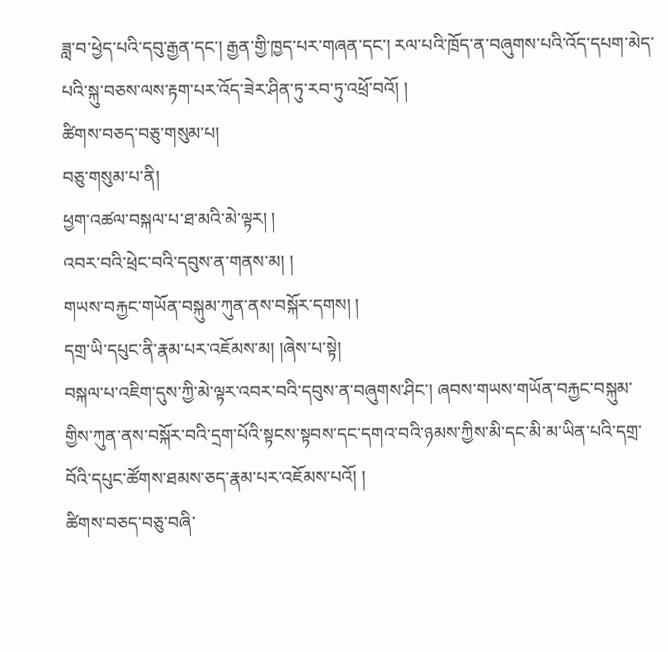ཟླ་བ་ཕྱེད་པའི་དབུ་རྒྱན་དང་། རྒྱན་གྱི་ཁྱད་པར་གཞན་དང་། རལ་པའི་ཁྲོད་ན་བཞུགས་པའི་འོད་དཔག་མེད་པའི་སྐུ་བཅས་ལས་རྟག་པར་འོད་ཟེར་ཤིན་ཏུ་རབ་ཏུ་འཕྲོ་བའོ། །
ཚིགས་བཅད་བཅུ་གསུམ་པ།
བཅུ་གསུམ་པ་ནི།
ཕྱག་འཚལ་བསྐལ་པ་ཐ་མའི་མེ་ལྟར། །
འབར་བའི་ཕྲེང་བའི་དབུས་ན་གནས་མ། །
གཡས་བརྐྱང་གཡོན་བསྐུམ་ཀུན་ནས་བསྐོར་དགས། །
དགྲ་ཡི་དཔུང་ནི་རྣམ་པར་འཇོམས་མ། །ཞེས་པ་སྟེ།
བསྐལ་པ་འཇིག་དུས་ཀྱི་མེ་ལྟར་འབར་བའི་དབུས་ན་བཞུགས་ཤིང་། ཞབས་གཡས་གཡོན་བརྐྱང་བསྐུམ་གྱིས་ཀུན་ནས་བསྐོར་བའི་དྲག་པོའི་སྟངས་སྟབས་དང་དགའ་བའི་ཉམས་ཀྱིས་མི་དང་མི་མ་ཡིན་པའི་དགྲ་བོའི་དཔུང་ཚོགས་ཐམས་ཅད་རྣམ་པར་འཇོམས་པའོ། །
ཚིགས་བཅད་བཅུ་བཞི་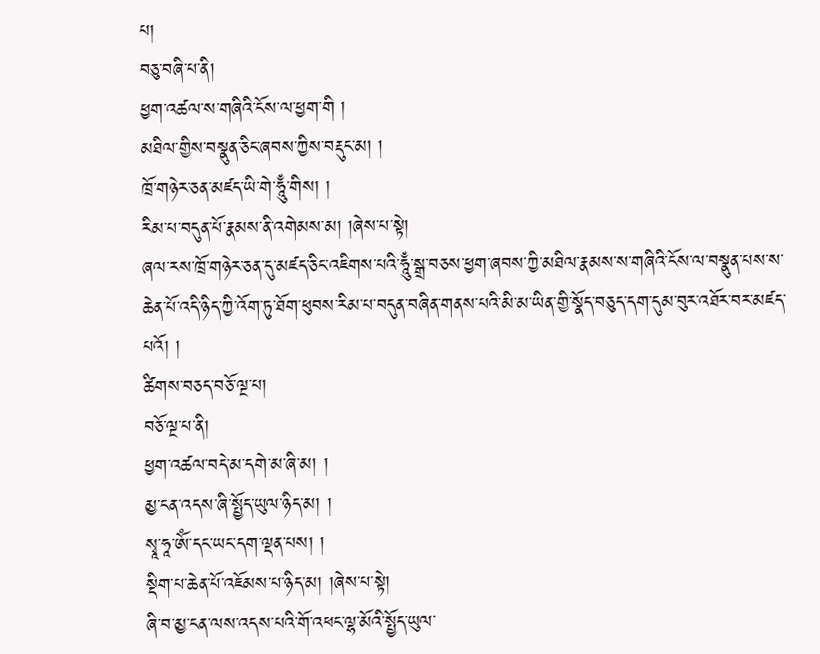པ།
བཅུ་བཞི་པ་ནི།
ཕྱག་འཚལ་ས་གཞིའི་ངོས་ལ་ཕྱག་གི །
མཐིལ་གྱིས་བསྣུན་ཅིང་ཞབས་ཀྱིས་བརྡུང་མ། །
ཁྲོ་གཉེར་ཅན་མཛད་ཡི་གེ་ཧཱུྃ་གིས། །
རིམ་པ་བདུན་པོ་རྣམས་ནི་འགེམས་མ། །ཞེས་པ་སྟེ།
ཞལ་རས་ཁྲོ་གཉེར་ཅན་དུ་མཛད་ཅིང་འཇིགས་པའི་ཧཱུྃ་སྒྲ་བཅས་ཕྱག་ཞབས་ཀྱི་མཐིལ་རྣམས་ས་གཞིའི་ངོས་ལ་བསྣུན་པས་ས་ཆེན་པོ་འདི་ཉིད་ཀྱི་འོག་ཏུ་ཐོག་ཕུབས་རིམ་པ་བདུན་བཞིན་གནས་པའི་མི་མ་ཡིན་གྱི་སྣོད་བཅུད་དག་དུམ་བུར་འཐོར་བར་མཛད་པའོ། །
ཚིགས་བཅད་བཅོ་ལྔ་པ།
བཅོ་ལྔ་པ་ནི།
ཕྱག་འཚལ་བདེ་མ་དགེ་མ་ཞི་མ། །
མྱ་ངན་འདས་ཞི་སྤྱོད་ཡུལ་ཉིད་མ། །
སྭཱ་ཧཱ་ཨོཾ་དང་ཡང་དག་ལྡན་པས། །
སྡིག་པ་ཆེན་པོ་འཇོམས་པ་ཉིད་མ། །ཞེས་པ་སྟེ།
ཞི་བ་མྱ་ངན་ལས་འདས་པའི་གོ་འཕང་ལྷ་མོའི་སྤྱོད་ཡུལ་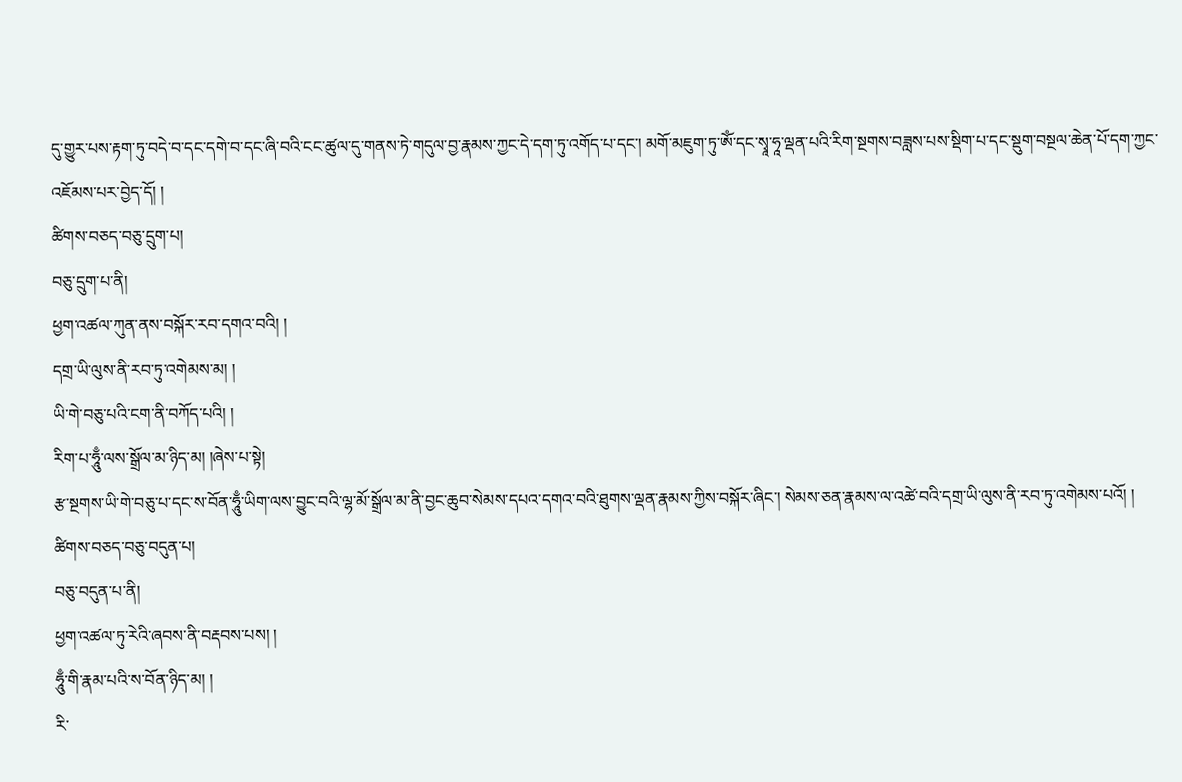དུ་གྱུར་པས་རྟག་ཏུ་བདེ་བ་དང་དགེ་བ་དང་ཞི་བའི་ངང་ཚུལ་དུ་གནས་ཏེ་གདུལ་བྱ་རྣམས་ཀྱང་དེ་དག་ཏུ་འགོད་པ་དང་། མགོ་མཇུག་ཏུ་ཨོཾ་དང་སྭཱ་ཧཱ་ལྡན་པའི་རིག་སྔགས་བཟླས་པས་སྡིག་པ་དང་སྡུག་བསྔལ་ཆེན་པོ་དག་ཀྱང་འཇོམས་པར་བྱེད་དོ། །
ཚིགས་བཅད་བཅུ་དྲུག་པ།
བཅུ་དྲུག་པ་ནི།
ཕྱག་འཚལ་ཀུན་ནས་བསྐོར་རབ་དགའ་བའི། །
དགྲ་ཡི་ལུས་ནི་རབ་ཏུ་འགེམས་མ། །
ཡི་གེ་བཅུ་པའི་ངག་ནི་བཀོད་པའི། །
རིག་པ་ཧཱུྃ་ལས་སྒྲོལ་མ་ཉིད་མ། །ཞེས་པ་སྟེ།
རྩ་སྔགས་ཡི་གེ་བཅུ་པ་དང་ས་བོན་ཧཱུྃ་ཡིག་ལས་བྱུང་བའི་ལྷ་མོ་སྒྲོལ་མ་ནི་བྱང་ཆུབ་སེམས་དཔའ་དགའ་བའི་ཐུགས་ལྡན་རྣམས་ཀྱིས་བསྐོར་ཞིང་། སེམས་ཅན་རྣམས་ལ་འཚེ་བའི་དགྲ་ཡི་ལུས་ནི་རབ་ཏུ་འགེམས་པའོ། །
ཚིགས་བཅད་བཅུ་བདུན་པ།
བཅུ་བདུན་པ་ནི།
ཕྱག་འཚལ་ཏུ་རེའི་ཞབས་ནི་བརྡབས་པས། །
ཧཱུྃ་གི་རྣམ་པའི་ས་བོན་ཉིད་མ། །
རི་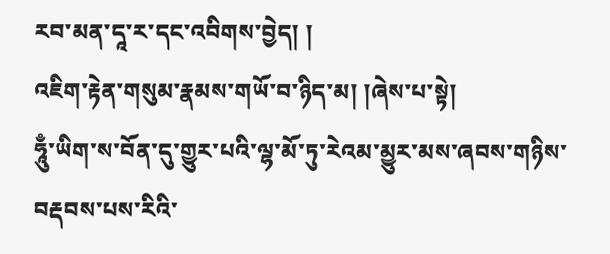རབ་མན་དཱ་ར་དང་འབིགས་བྱེད། །
འཇིག་རྟེན་གསུམ་རྣམས་གཡོ་བ་ཉིད་མ། །ཞེས་པ་སྟེ།
ཧཱུྃ་ཡིག་ས་བོན་དུ་གྱུར་པའི་ལྷ་མོ་ཏུ་རེའམ་མྱུར་མས་ཞབས་གཉིས་བརྡབས་པས་རིའི་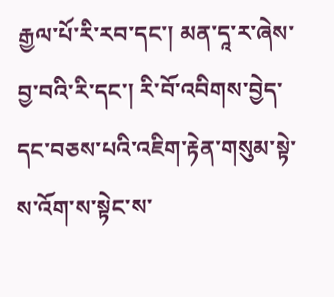རྒྱལ་པོ་རི་རབ་དང་། མན་དཱ་ར་ཞེས་བྱ་བའི་རི་དང་། རི་བོ་འབིགས་བྱེད་དང་བཅས་པའི་འཇིག་རྟེན་གསུམ་སྟེ་ས་འོག་ས་སྟེང་ས་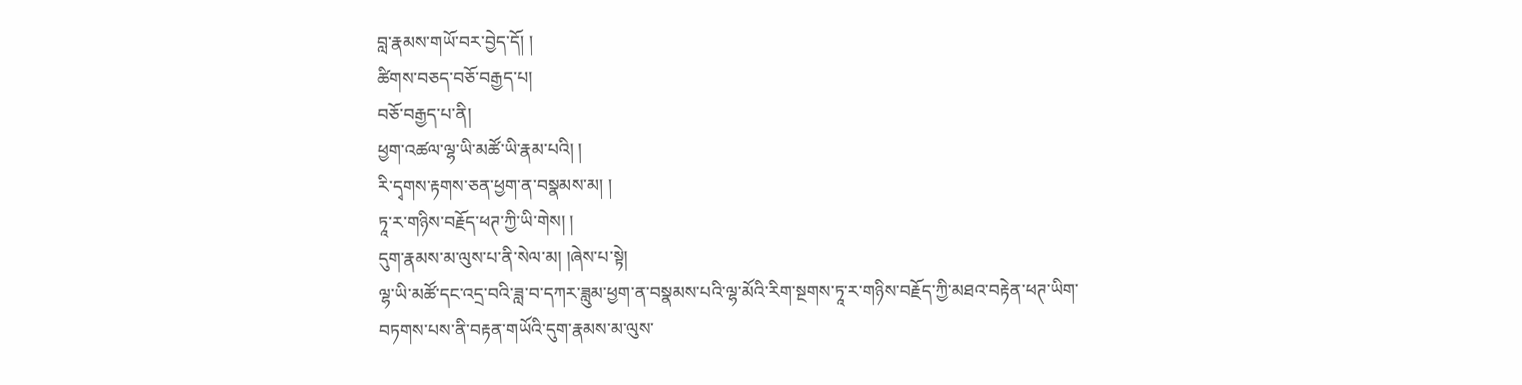བླ་རྣམས་གཡོ་བར་བྱེད་དོ། །
ཚིགས་བཅད་བཅོ་བརྒྱད་པ།
བཅོ་བརྒྱད་པ་ནི།
ཕྱག་འཚལ་ལྷ་ཡི་མཚོ་ཡི་རྣམ་པའི། །
རི་དྭགས་རྟགས་ཅན་ཕྱག་ན་བསྣམས་མ། །
ཏཱ་ར་གཉིས་བརྗོད་ཕཊ་ཀྱི་ཡི་གེས། །
དུག་རྣམས་མ་ལུས་པ་ནི་སེལ་མ། །ཞེས་པ་སྟེ།
ལྷ་ཡི་མཚོ་དང་འདྲ་བའི་ཟླ་བ་དཀར་ཟླུམ་ཕྱག་ན་བསྣམས་པའི་ལྷ་མོའི་རིག་སྔགས་ཏཱ་ར་གཉིས་བརྗོད་ཀྱི་མཐའ་བརྟེན་ཕཊ་ཡིག་བཏགས་པས་ནི་བརྟན་གཡོའི་དུག་རྣམས་མ་ལུས་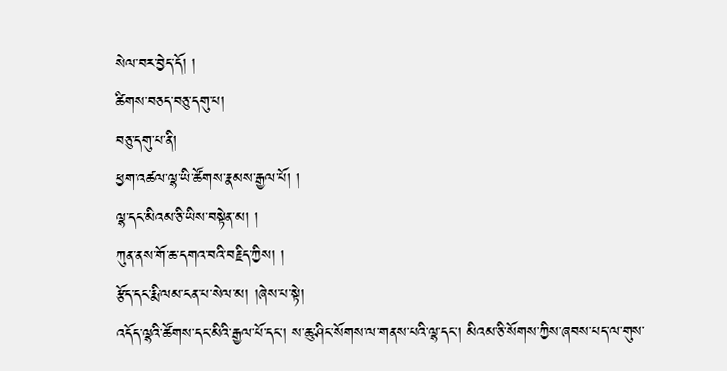སེལ་བར་བྱེད་དོ། །
ཚིགས་བཅད་བཅུ་དགུ་པ།
བཅུ་དགུ་པ་ནི།
ཕྱག་འཚལ་ལྷ་ཡི་ཚོགས་རྣམས་རྒྱལ་པོ། །
ལྷ་དང་མིའམ་ཅི་ཡིས་བསྟེན་མ། །
ཀུན་ནས་གོ་ཆ་དགའ་བའི་བརྗིད་ཀྱིས། །
རྩོད་དང་རྨི་ལམ་ངན་པ་སེལ་མ། །ཞེས་པ་སྟེ།
འདོད་ལྷའི་ཚོགས་དང་མིའི་རྒྱལ་པོ་དང་། ས་ཆུ་ཤིང་སོགས་ལ་གནས་པའི་ལྷ་དང་། མིའམ་ཅི་སོགས་ཀྱིས་ཞབས་པད་ལ་གུས་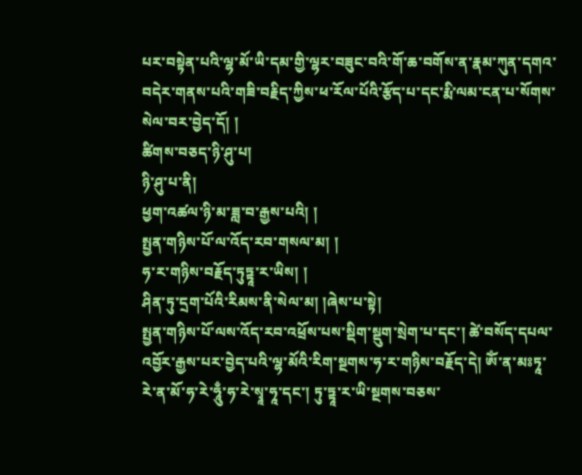པར་བསྟེན་པའི་ལྷ་མོ་ཡི་དམ་གྱི་ལྷར་བཟུང་བའི་གོ་ཆ་བགོས་ན་རྣམ་ཀུན་དགའ་བདེར་གནས་པའི་གཟི་བརྗིད་ཀྱིས་ཕ་རོལ་པོའི་རྩོད་པ་དང་རྨི་ལམ་ངན་པ་སོགས་སེལ་བར་བྱེད་དོ། །
ཚིགས་བཅད་ཉི་ཤུ་པ།
ཉི་ཤུ་པ་ནི།
ཕྱག་འཚལ་ཉི་མ་ཟླ་བ་རྒྱས་པའི། །
སྤྱན་གཉིས་པོ་ལ་འོད་རབ་གསལ་མ། །
ཧ་ར་གཉིས་བརྗོད་ཏུཏྟཱ་ར་ཡིས། །
ཤིན་ཏུ་དྲག་པོའི་རིམས་ནི་སེལ་མ། །ཞེས་པ་སྟེ།
སྤྱན་གཉིས་པོ་ལས་འོད་རབ་འཕྲོས་པས་སྡིག་སྡུག་སྲེག་པ་དང་། ཚེ་བསོད་དཔལ་འབྱོར་རྒྱས་པར་བྱེད་པའི་ལྷ་མོའི་རིག་སྔགས་ཧ་ར་གཉིས་བརྗོད་དེ། ཨོཾ་ན་མཿཏཱ་རེ་ན་མོ་ཧ་རེ་ཧཱུྃ་ཧ་རེ་སྭཱ་ཧཱ་དང་། ཏུ་ཏྟཱ་ར་ཡི་སྔགས་བཅས་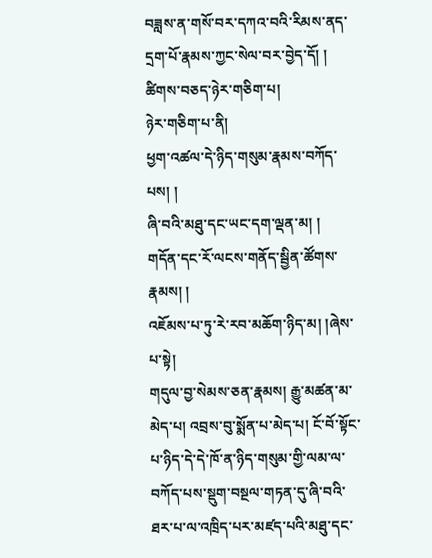བཟླས་ན་གསོ་བར་དཀའ་བའི་རིམས་ནད་དྲག་པོ་རྣམས་ཀྱང་སེལ་བར་བྱེད་དོ། །
ཚིགས་བཅད་ཉེར་གཅིག་པ།
ཉེར་གཅིག་པ་ནི།
ཕྱག་འཚལ་དེ་ཉིད་གསུམ་རྣམས་བཀོད་པས། །
ཞི་བའི་མཐུ་དང་ཡང་དག་ལྡན་མ། །
གདོན་དང་རོ་ལངས་གནོད་སྦྱིན་ཚོགས་རྣམས། །
འཇོམས་པ་ཏུ་རེ་རབ་མཆོག་ཉིད་མ། །ཞེས་པ་སྟེ།
གདུལ་བྱ་སེམས་ཅན་རྣམས། རྒྱུ་མཚན་མ་མེད་པ། འབྲས་བུ་སྨོན་པ་མེད་པ། ངོ་བོ་སྟོང་པ་ཉིད་དེ་དེ་ཁོ་ན་ཉིད་གསུམ་གྱི་ལམ་ལ་བཀོད་པས་སྡུག་བསྔལ་གཏན་དུ་ཞི་བའི་ཐར་པ་ལ་འཁྲིད་པར་མཛད་པའི་མཐུ་དང་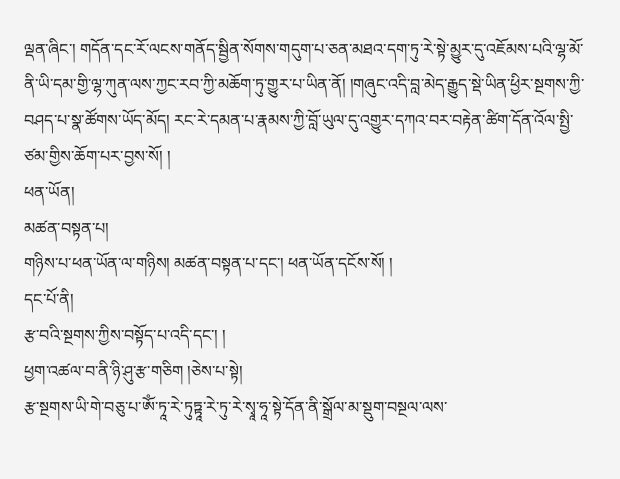ལྡན་ཞིང་། གདོན་དང་རོ་ལངས་གནོད་སྦྱིན་སོགས་གདུག་པ་ཅན་མཐའ་དག་ཏུ་རེ་སྟེ་མྱུར་དུ་འཇོམས་པའི་ལྷ་མོ་ནི་ཡི་དམ་གྱི་ལྷ་ཀུན་ལས་ཀྱང་རབ་ཀྱི་མཆོག་ཏུ་གྱུར་པ་ཡིན་ནོ། །གཞུང་འདི་བླ་མེད་རྒྱུད་སྡེ་ཡིན་ཕྱིར་སྔགས་ཀྱི་བཤད་པ་སྣ་ཚོགས་ཡོད་མོད། རང་རེ་དམན་པ་རྣམས་ཀྱི་བློ་ཡུལ་དུ་འགྱུར་དཀའ་བར་བརྟེན་ཚིག་དོན་འོལ་སྤྱི་ཙམ་གྱིས་ཆོག་པར་བྱས་སོ། །
ཕན་ཡོན།
མཚན་བསྟན་པ།
གཉིས་པ་ཕན་ཡོན་ལ་གཉིས། མཚན་བསྟན་པ་དང་། ཕན་ཡོན་དངོས་སོ། །
དང་པོ་ནི།
རྩ་བའི་སྔགས་ཀྱིས་བསྟོད་པ་འདི་དང་། །
ཕྱག་འཚལ་བ་ནི་ཉི་ཤུ་རྩ་གཅིག །ཅེས་པ་སྟེ།
རྩ་སྔགས་ཡི་གེ་བཅུ་པ་ཨོཾ་ཏཱ་རེ་ཏུཏྟཱ་རེ་ཏུ་རེ་སྭཱ་ཧཱ་སྟེ་དོན་ནི་སྒྲོལ་མ་སྡུག་བསྔལ་ལས་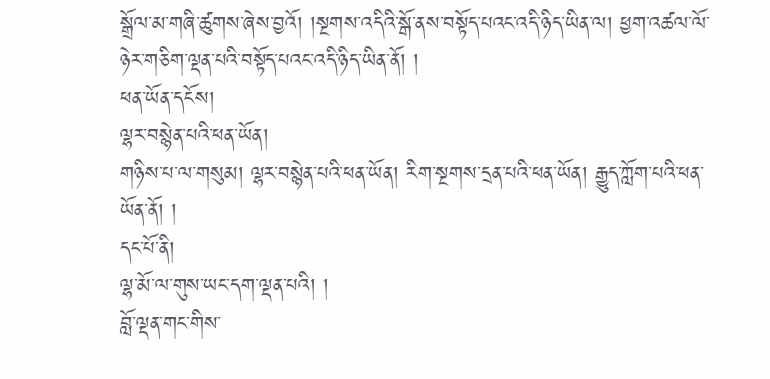སྒྲོལ་མ་གཞི་ཚུགས་ཞེས་བྱའོ། །སྔགས་འདིའི་སྒོ་ནས་བསྟོད་པའང་འདི་ཉིད་ཡིན་ལ། ཕྱག་འཚལ་ལོ་ཉེར་གཅིག་ལྡན་པའི་བསྟོད་པའང་འདི་ཉིད་ཡིན་ནོ། །
ཕན་ཡོན་དངོས།
ལྷར་བསྙེན་པའི་ཕན་ཡོན།
གཉིས་པ་ལ་གསུམ། ལྷར་བསྙེན་པའི་ཕན་ཡོན། རིག་སྔགས་དྲན་པའི་ཕན་ཡོན། རྒྱུད་ཀློག་པའི་ཕན་ཡོན་ནོ། །
དང་པོ་ནི།
ལྷ་མོ་ལ་གུས་ཡང་དག་ལྡན་པའི། །
བློ་ལྡན་གང་གིས་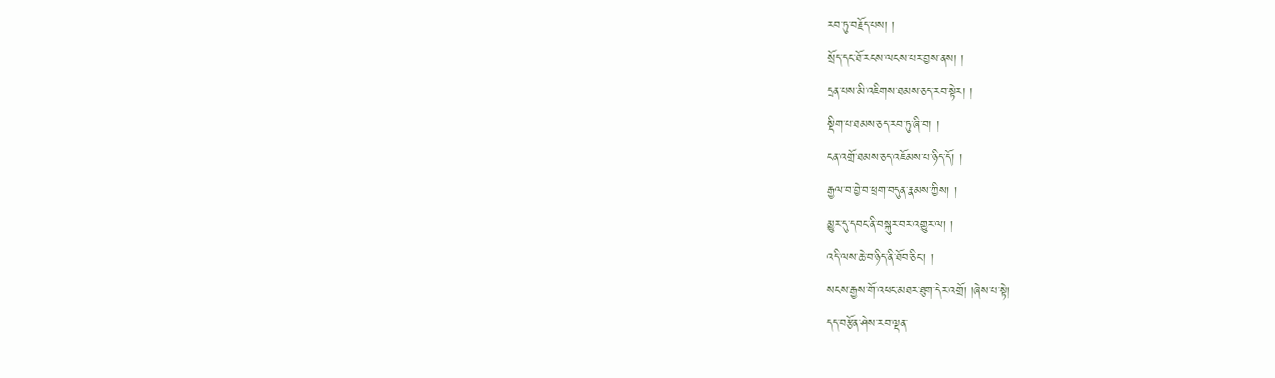རབ་ཏུ་བརྗོད་པས། །
སྲོད་དང་ཐོ་རངས་ལངས་པར་བྱས་ནས། །
དྲན་པས་མི་འཇིགས་ཐམས་ཅད་རབ་སྟེར། །
སྡིག་པ་ཐམས་ཅད་རབ་ཏུ་ཞི་བ། །
ངན་འགྲོ་ཐམས་ཅད་འཇོམས་པ་ཉིད་དོ། །
རྒྱལ་བ་བྱེ་བ་ཕྲག་བདུན་རྣམས་ཀྱིས། །
མྱུར་དུ་དབང་ནི་བསྐུར་བར་འགྱུར་ལ། །
འདི་ལས་ཆེ་བ་ཉིད་ནི་ཐོབ་ཅིང་། །
སངས་རྒྱས་གོ་འཕང་མཐར་ཐུག་དེར་འགྲོ། །ཞེས་པ་སྟེ།
དད་བརྩོན་ཤེས་རབ་ལྡན་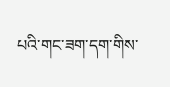པའི་གང་ཟག་དག་གིས་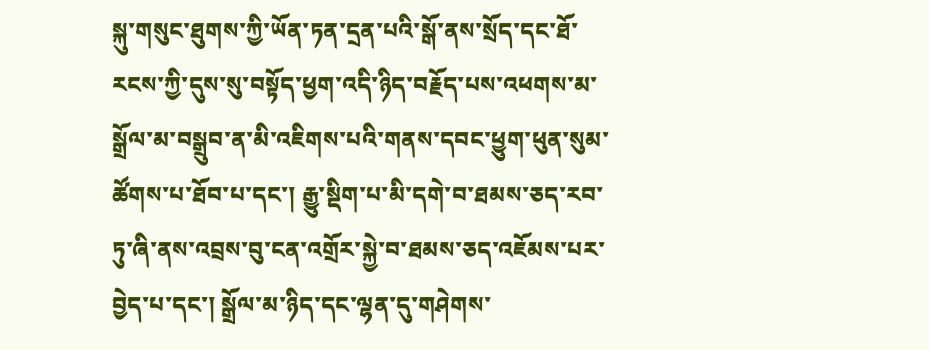སྐུ་གསུང་ཐུགས་ཀྱི་ཡོན་ཏན་དྲན་པའི་སྒོ་ནས་སྲོད་དང་ཐོ་རངས་ཀྱི་དུས་སུ་བསྟོད་ཕྱག་འདི་ཉིད་བརྗོད་པས་འཕགས་མ་སྒྲོལ་མ་བསྒྲུབ་ན་མི་འཇིགས་པའི་གནས་དབང་ཕྱུག་ཕུན་སུམ་ཚོགས་པ་ཐོབ་པ་དང་། རྒྱུ་སྡིག་པ་མི་དགེ་བ་ཐམས་ཅད་རབ་ཏུ་ཞི་ནས་འབྲས་བུ་ངན་འགྲོར་སྐྱེ་བ་ཐམས་ཅད་འཇོམས་པར་བྱེད་པ་དང་། སྒྲོལ་མ་ཉིད་དང་ལྷན་དུ་གཤེགས་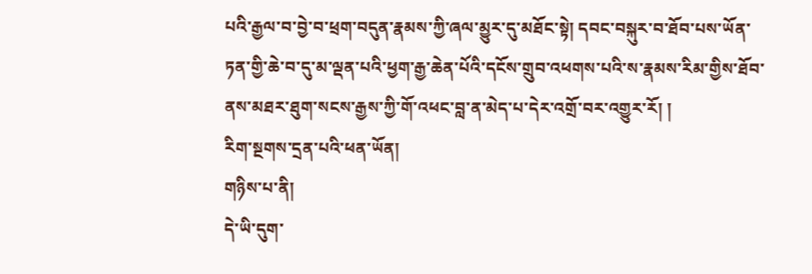པའི་རྒྱལ་བ་བྱེ་བ་ཕྲག་བདུན་རྣམས་ཀྱི་ཞལ་མྱུར་དུ་མཐོང་སྟེ། དབང་བསྐུར་བ་ཐོབ་པས་ཡོན་ཏན་གྱི་ཆེ་བ་དུ་མ་ལྡན་པའི་ཕྱག་རྒྱ་ཆེན་པོའི་དངོས་གྲུབ་འཕགས་པའི་ས་རྣམས་རིམ་གྱིས་ཐོབ་ནས་མཐར་ཐུག་སངས་རྒྱས་ཀྱི་གོ་འཕང་བླ་ན་མེད་པ་དེར་འགྲོ་བར་འགྱུར་རོ། །
རིག་སྔགས་དྲན་པའི་ཕན་ཡོན།
གཉིས་པ་ནི།
དེ་ཡི་དུག་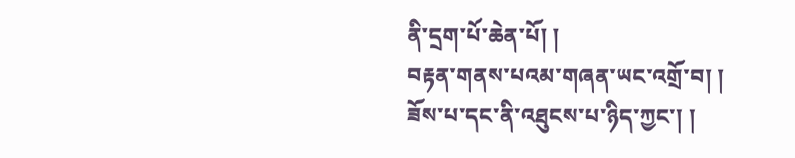ནི་དྲག་པོ་ཆེན་པོ། །
བརྟན་གནས་པའམ་གཞན་ཡང་འགྲོ་བ། །
ཟོས་པ་དང་ནི་འཐུངས་པ་ཉིད་ཀྱང་། །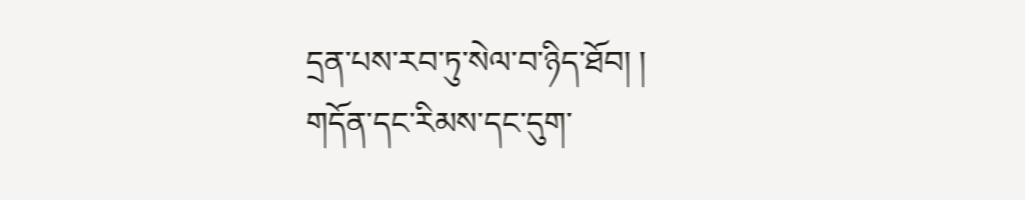དྲན་པས་རབ་ཏུ་སེལ་བ་ཉིད་ཐོབ། །
གདོན་དང་རིམས་དང་དུག་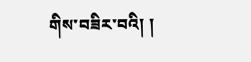གིས་བཟིར་བའི། །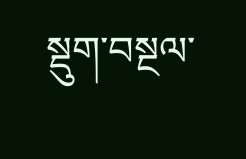སྡུག་བསྔལ་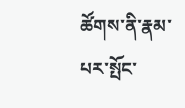ཚོགས་ནི་རྣམ་པར་སྤོང་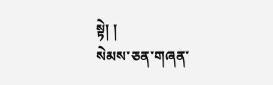སྟེ། །
སེམས་ཅན་གཞན་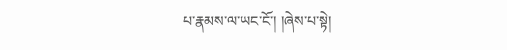པ་རྣམས་ལ་ཡང་ངོ་། །ཞེས་པ་སྟེ།